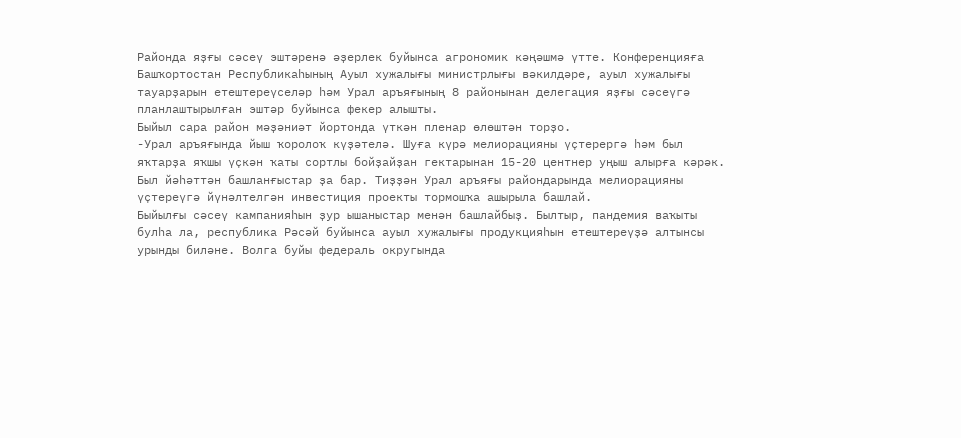Районда яҙғы сәсеү эштәренә әҙерлек буйынса агрономик кәңәшмә үтте. Конференцияға Башҡортостан Республикаһының Ауыл хужалығы министрлығы вәкилдәре, ауыл хужалығы тауарҙарын етештереүселәр һәм Урал аръяғының 8 районынан делегация яҙғы сәсеүгә планлаштырылған эштәр буйынса фекер алышты.
Быйыл сара район мәҙәниәт йортонда үткән пленар өлөштән торҙо.
-Урал аръяғында йыш ҡоролоҡ күҙәтелә. Шуға күрә мелиорацияны үҫтерергә һәм был яҡтарҙа яҡшы үҫкән ҡаты сортлы бойҙайҙан гектарынан 15-20 центнер уңыш алырға кәрәк. Был йәһәттән башланғыстар ҙа бар. Тиҙҙән Урал аръяғы райондарында мелиорацияны үҫтереүгә йүнәлтелгән инвестиция проекты тормошҡа ашырыла башлай.
Быйылғы сәсеү кампанияһын ҙур ышаныстар менән башлайбыҙ. Былтыр, пандемия ваҡыты булһа ла, республика Рәсәй буйынса ауыл хужалығы продукцияһын етештереүҙә алтынсы урынды биләне. Волга буйы федераль округында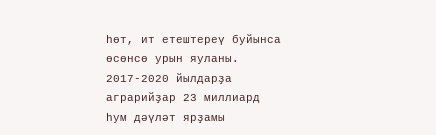һөт, ит етештереү буйынса өсөнсө урын яуланы. 2017-2020 йылдарҙа аграрийҙар 23 миллиард һум дәүләт ярҙамы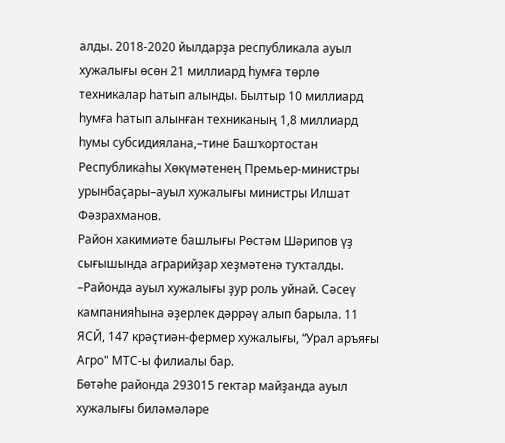алды. 2018-2020 йылдарҙа республикала ауыл хужалығы өсөн 21 миллиард һумға төрлө техникалар һатып алынды. Былтыр 10 миллиард һумға һатып алынған техниканың 1,8 миллиард һумы субсидиялана,–тине Башҡортостан Республикаһы Хөкүмәтенең Премьер-министры урынбаҫары–ауыл хужалығы министры Илшат Фәзрахманов.
Район хакимиәте башлығы Рөстәм Шәрипов үҙ сығышында аграрийҙар хеҙмәтенә туҡталды.
–Районда ауыл хужалығы ҙур роль уйнай. Сәсеү кампанияһына әҙерлек дәррәү алып барыла. 11 ЯСЙ, 147 крәҫтиән-фермер хужалығы, “Урал аръяғы Агро" МТС-ы филиалы бар.
Бөтәһе районда 293015 гектар майҙанда ауыл хужалығы биләмәләре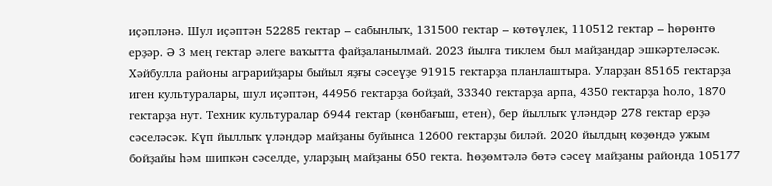иҫәпләнә. Шул иҫәптән 52285 гектар – сабынлыҡ, 131500 гектар – көтөүлек, 110512 гектар – һөрөнтө ерҙәр. Ә 3 мең гектар әлеге ваҡытта файҙаланылмай. 2023 йылға тиклем был майҙандар эшкәртеләсәк.
Хәйбулла районы аграрийҙары быйыл яҙғы сәсеүҙе 91915 гектарҙа планлаштыра. Уларҙан 85165 гектарҙа иген культуралары, шул иҫәптән, 44956 гектарҙа бойҙай, 33340 гектарҙа арпа, 4350 гектарҙа һоло, 1870 гектарҙа нут. Техник культуралар 6944 гектар (көнбағыш, етен), бер йыллыҡ үләндәр 278 гектар ерҙә сәселәсәк. Күп йыллыҡ үләндәр майҙаны буйынса 12600 гектарҙы биләй. 2020 йылдың көҙөндә ужым бойҙайы һәм шипкән сәселде, уларҙың майҙаны 650 гекта. Һөҙөмтәлә бөтә сәсеү майҙаны районда 105177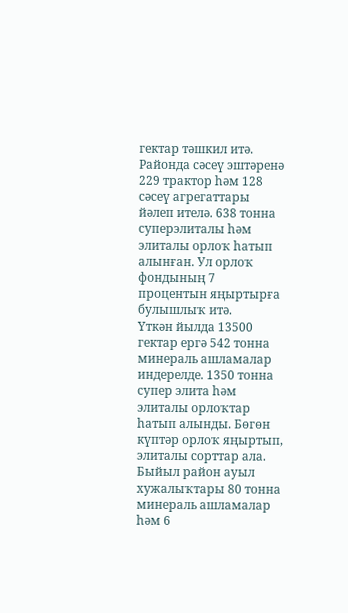гектар тәшкил итә.
Районда сәсеү эштәренә 229 трактор һәм 128 сәсеү агрегаттары йәлеп ителә. 638 тонна суперэлиталы һәм элиталы орлоҡ һатып алынған. Ул орлоҡ фондының 7 процентын яңыртырға булышлыҡ итә.
Үткән йылда 13500 гектар ергә 542 тонна минераль ашламалар индерелде. 1350 тонна супер элита һәм элиталы орлоҡтар һатып алынды. Бөгөн күптәр орлоҡ яңыртып, элиталы сорттар ала. Быйыл район ауыл хужалыҡтары 80 тонна минераль ашламалар һәм 6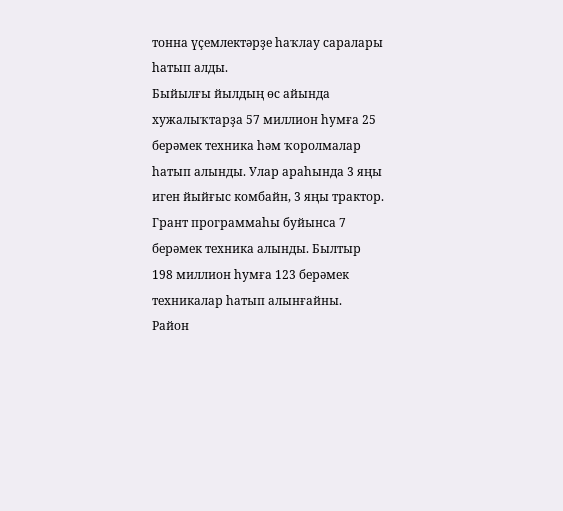тонна үҫемлектәрҙе һаҡлау саралары һатып алды.
Быйылғы йылдың өс айында хужалыҡтарҙа 57 миллион һумға 25 берәмек техника һәм ҡоролмалар һатып алынды. Улар араһында 3 яңы иген йыйғыс комбайн, 3 яңы трактор. Грант программаһы буйынса 7 берәмек техника алынды. Былтыр 198 миллион һумға 123 берәмек техникалар һатып алынғайны.
Район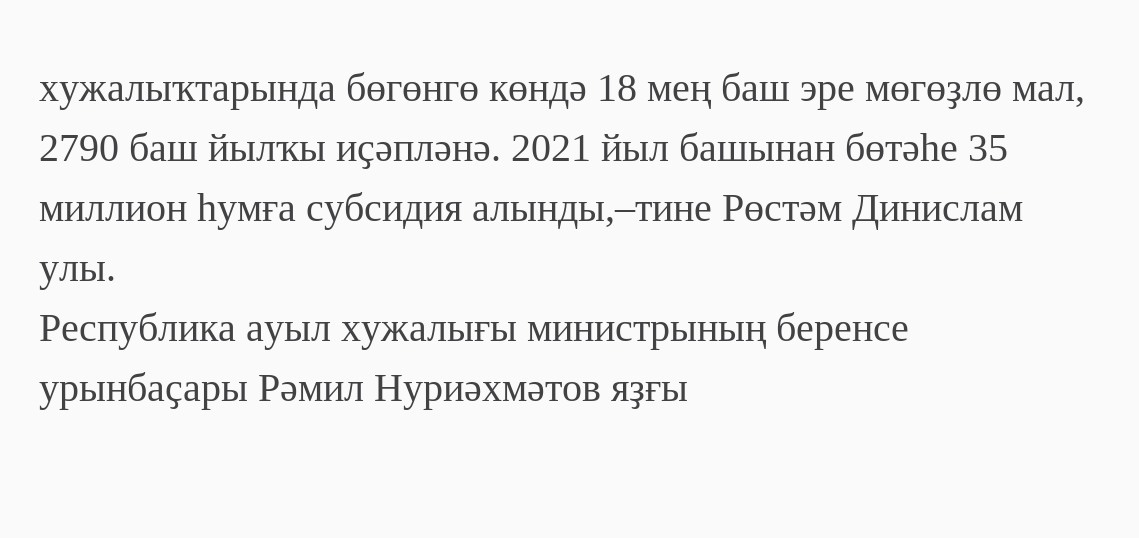хужалыҡтарында бөгөнгө көндә 18 мең баш эре мөгөҙлө мал, 2790 баш йылҡы иҫәпләнә. 2021 йыл башынан бөтәһе 35 миллион һумға субсидия алынды,–тине Рөстәм Динислам улы.
Республика ауыл хужалығы министрының беренсе урынбаҫары Рәмил Нуриәхмәтов яҙғы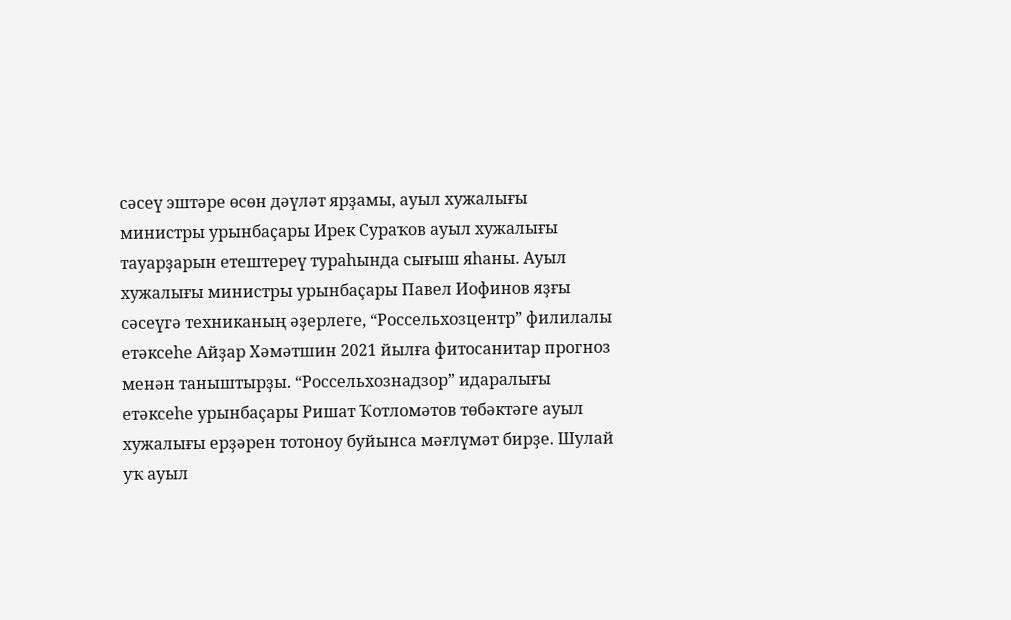сәсеү эштәре өсөн дәүләт ярҙамы, ауыл хужалығы министры урынбаҫары Ирек Сураҡов ауыл хужалығы тауарҙарын етештереү тураһында сығыш яһаны. Ауыл хужалығы министры урынбаҫары Павел Иофинов яҙғы сәсеүгә техниканың әҙерлеге, “Россельхозцентр” филилалы етәксеһе Айҙар Хәмәтшин 2021 йылға фитосанитар прогноз менән таныштырҙы. “Россельхознадзор” идаралығы етәксеһе урынбаҫары Ришат Ҡотломәтов төбәктәге ауыл хужалығы ерҙәрен тотоноу буйынса мәғлүмәт бирҙе. Шулай уҡ ауыл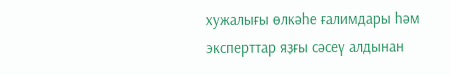хужалығы өлкәһе ғалимдары һәм эксперттар яҙғы сәсеү алдынан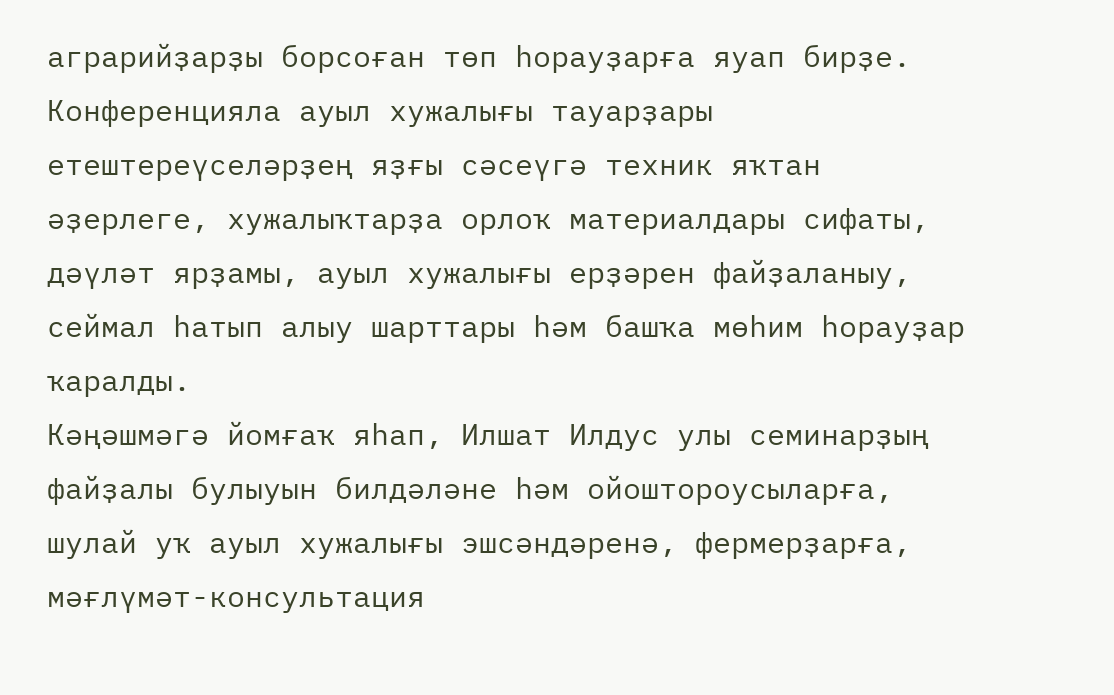аграрийҙарҙы борсоған төп һорауҙарға яуап бирҙе.
Конференцияла ауыл хужалығы тауарҙары етештереүселәрҙең яҙғы сәсеүгә техник яҡтан әҙерлеге, хужалыҡтарҙа орлоҡ материалдары сифаты, дәүләт ярҙамы, ауыл хужалығы ерҙәрен файҙаланыу, сеймал һатып алыу шарттары һәм башҡа мөһим һорауҙар ҡаралды.
Кәңәшмәгә йомғаҡ яһап, Илшат Илдус улы семинарҙың файҙалы булыуын билдәләне һәм ойоштороусыларға, шулай уҡ ауыл хужалығы эшсәндәренә, фермерҙарға, мәғлүмәт-консультация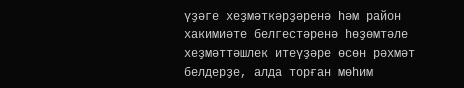үҙәге хеҙмәткәрҙәренә һәм район хакимиәте белгестәренә һөҙөмтәле хеҙмәттәшлек итеүҙәре өсөн рәхмәт белдерҙе, алда торған мөһим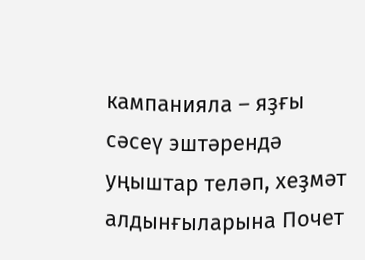кампанияла – яҙғы сәсеү эштәрендә уңыштар теләп, хеҙмәт алдынғыларына Почет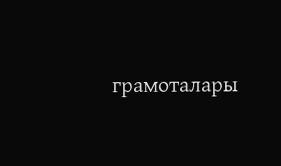грамоталары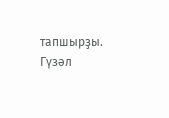тапшырҙы.
Гүзәл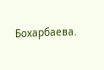Бохарбаева.